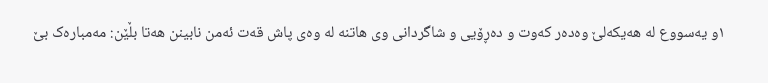١و یەسووع لە هەیکەلێ وەدەر کەوت و دەڕۆیی و شاگردانی وی هاتنە لە وەی پاش قەت ئەمن نابینن هەتا بڵێن: مەمبارەک بێ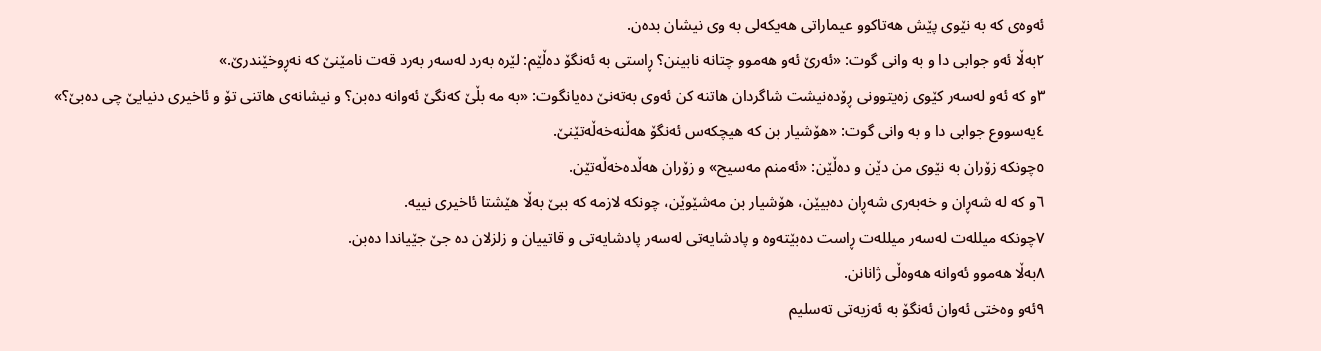ئەوەی کە بە نێوی پێش هەتاکوو عیماراتی هەیکەلی بە وی نیشان بدەن.
٢بەڵا ئەو جوابی دا و بە وانی گوت: «ئەرێ ئەو هەموو چتانە نابینن؟ ڕاستی بە ئەنگۆ دەڵێم: لێرە بەرد لەسەر بەرد قەت نامێنێ کە نەڕوخێندرێ.»
٣و کە ئەو لەسەر کێوی زەیتوونی ڕۆدەنیشت شاگردان هاتنە کن ئەوی بەتەنێ دەیانگوت: «بە مە بڵێ کەنگێ ئەوانە دەبن؟ و نیشانەی هاتنی تۆ و ئاخیری دنیایێ چی دەبێ؟»
٤یەسووع جوابی دا و بە وانی گوت: «هۆشیار بن کە هیچکەس ئەنگۆ هەڵنەخەڵەتێنێ.
٥چونکە زۆران بە نێوی من دێن و دەڵێن: «ئەمنم مەسیح» و زۆران هەڵدەخەڵەتێن.
٦و کە لە شەڕان و خەبەری شەڕان دەبیێن، هۆشیار بن مەشێوێن، چونکە لازمە کە ببێ بەڵا هێشتا ئاخیری نییە.
٧چونکە میللەت لەسەر میللەت ڕاست دەبێتەوە و پادشایەتی لەسەر پادشایەتی و قاتییان و زلزلان دە جێ جێیاندا دەبن.
٨بەڵا هەموو ئەوانە هەوەڵی ژانانن.
٩ئەو وەختی ئەوان ئەنگۆ بە ئەزیەتی تەسلیم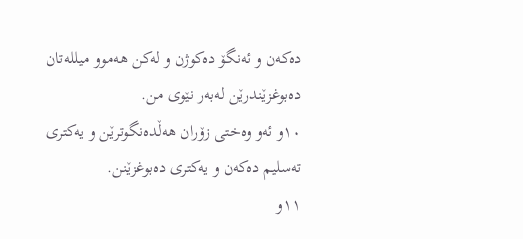دەکەن و ئەنگۆ دەکوژن و لەکن هەموو میللەتان دەبوغزێندرێن لەبەر نێوی من.
١٠و ئەو وەختی زۆران هەڵدەنگوترێن و یەکتری تەسلیم دەکەن و یەکتری دەبوغزێنن.
١١و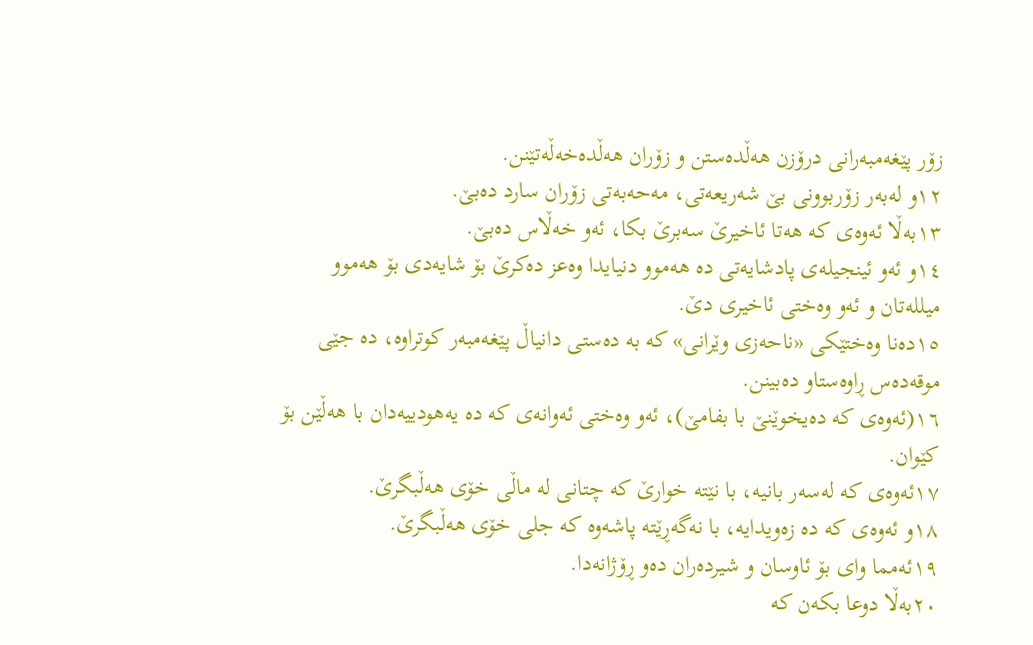زۆر پێغەمبەرانی درۆزن هەڵدەستن و زۆران هەڵدەخەڵەتێنن.
١٢و لەبەر زۆربوونی بێ شەریعەتی، مەحەبەتی زۆران سارد دەبێ.
١٣بەڵا ئەوەی کە هەتا ئاخیرێ سەبرێ بکا، ئەو خەڵاس دەبێ.
١٤و ئەو ئینجیلەی پادشایەتی دە هەموو دنیایدا وەعز دەکرێ بۆ شایەدی بۆ هەموو میللەتان و ئەو وەختی ئاخیری دێ.
١٥دەنا وەختێکی «ناحەزی وێرانی» کە بە دەستی دانیاڵ پێغەمبەر کوتراوە، دە جێی موقەدەس ڕاوەستاو دەبینن.
١٦(ئەوەی کە دەیخوێنێ با بفامێ)، ئەو وەختی ئەوانەی کە دە یەهودییەدان با هەڵێن بۆ کێوان.
١٧ئەوەی کە لەسەر بانیە، با نێتە خوارێ کە چتانی لە ماڵی خۆی هەڵبگرێ.
١٨و ئەوەی کە دە زەویدایە، با نەگەڕێتە پاشەوە کە جلی خۆی هەڵبگرێ.
١٩ئەمما وای بۆ ئاوسان و شیردەران دەو ڕۆژانەدا.
٢٠بەڵا دوعا بکەن کە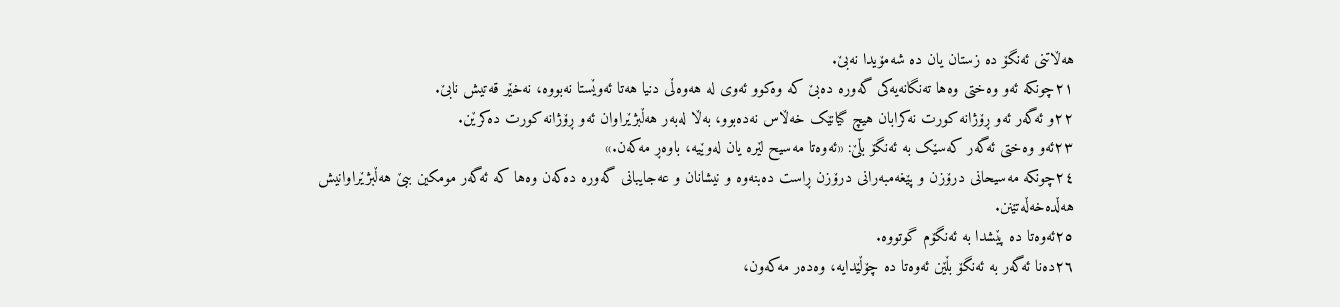هەڵاتنی ئەنگۆ دە زستان یان دە شەمۆیدا نەبێ.
٢١چونکە ئەو وەختی وەها تەنگانەیەکی گەورە دەبێ کە وەکوو ئەوی لە هەوەڵی دنیا هەتا ئەوێستا نەبووە، نەخێر قەتیش نابێ.
٢٢و ئەگەر ئەو ڕۆژانە کورت نەکرابان هیچ گیانێک خەڵاس نەدەبوو، بەڵا لەبەر هەڵبژێراوان ئەو ڕۆژانە کورت دەکرێن.
٢٣ئەو وەختی ئەگەر کەسێک بە ئەنگۆ بڵێ: «ئەوەتا مەسیح لێرە یان لەوێیە، باوەڕ مەکەن.»
٢٤چونکە مەسیحانی درۆزن و پێغەمبەرانی درۆزن ڕاست دەبنەوە و نیشانان و عەجایبانی گەورە دەکەن وەها کە ئەگەر مومکین ببێ هەڵبژێراوانیش هەڵدەخەڵەتێنن.
٢٥ئەوەتا دە پێشدا بە ئەنگۆم گوتووە.
٢٦دەنا ئەگەر بە ئەنگۆ بڵێن ئەوەتا دە چۆڵێدایە، وەدەر مەکەون،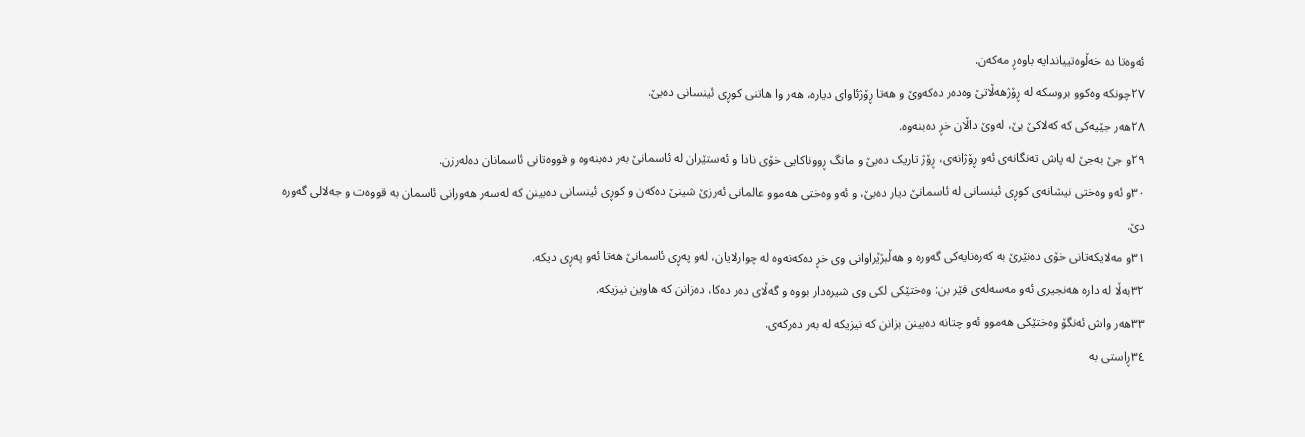ئەوەتا دە خەڵوەتییاندایە باوەڕ مەکەن.
٢٧چونکە وەکوو بروسکە لە ڕۆژهەڵاتێ وەدەر دەکەوێ و هەتا ڕۆژئاوای دیارە، هەر وا هاتنی کوڕی ئینسانی دەبێ.
٢٨هەر جێیەکی کە کەلاکێ بێ، لەوێ داڵان خڕ دەبنەوە.
٢٩و جێ بەجێ لە پاش تەنگانەی ئەو ڕۆژانەی، ڕۆژ تاریک دەبێ و مانگ ڕووناکایی خۆی نادا و ئەستێران لە ئاسمانێ بەر دەبنەوە و قووەتانی ئاسمانان دەلەرزن.
٣٠و ئەو وەختی نیشانەی کوڕی ئینسانی لە ئاسمانێ دیار دەبێ، و ئەو وەختی هەموو عالمانی ئەرزێ شینێ دەکەن و کوڕی ئینسانی دەبینن کە لەسەر هەورانی ئاسمان بە قووەت و جەلالی گەورە دێ.
٣١و مەلایکەتانی خۆی دەنێرێ بە کەرەنایەکی گەورە و هەڵبژێراوانی وی خڕ دەکەنەوە لە چوارلایان، لەو پەڕی ئاسمانێ هەتا ئەو پەڕی دیکە.
٣٢بەڵا لە دارە هەنجیری ئەو مەسەلەی فێر بن: وەختێکی لکی وی شیرەدار بووە و گەڵای دەر دەکا، دەزانن کە هاوین نیزیکە.
٣٣هەر واش ئەنگۆ وەختێکی هەموو ئەو چتانە دەبینن بزانن کە نیزیکە لە بەر دەرکەی.
٣٤ڕاستی بە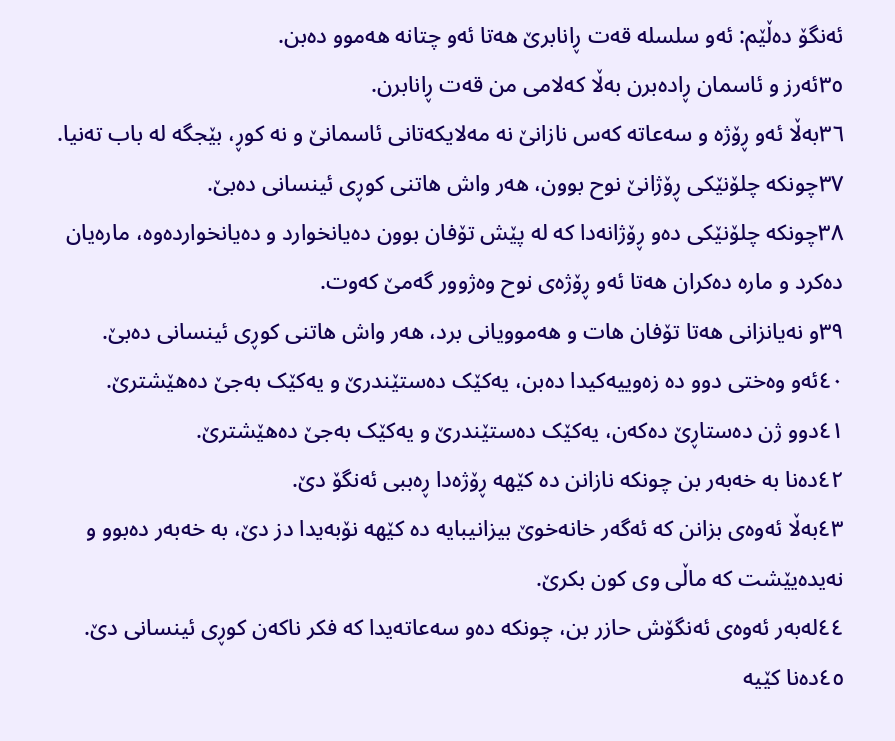ئەنگۆ دەڵێم: ئەو سلسلە قەت ڕانابرێ هەتا ئەو چتانە هەموو دەبن.
٣٥ئەرز و ئاسمان ڕادەبرن بەڵا کەلامی من قەت ڕانابرن.
٣٦بەڵا ئەو ڕۆژە و سەعاتە کەس نازانێ نە مەلایکەتانی ئاسمانێ و نە کوڕ، بێجگە لە باب تەنیا.
٣٧چونکە چلۆنێکی ڕۆژانێ نوح بوون، هەر واش هاتنی کوڕی ئینسانی دەبێ.
٣٨چونکە چلۆنێکی دەو ڕۆژانەدا کە لە پێش تۆفان بوون دەیانخوارد و دەیانخواردەوە، مارەیان دەکرد و مارە دەکران هەتا ئەو ڕۆژەی نوح وەژوور گەمێ کەوت.
٣٩و نەیانزانی هەتا تۆفان هات و هەموویانی برد، هەر واش هاتنی کوڕی ئینسانی دەبێ.
٤٠ئەو وەختی دوو دە زەوییەکیدا دەبن، یەکێک دەستێندرێ و یەکێک بەجێ دەهێشترێ.
٤١دوو ژن دەستاڕێ دەکەن، یەکێک دەستێندرێ و یەکێک بەجێ دەهێشترێ.
٤٢دەنا بە خەبەر بن چونکە نازانن دە کێهە ڕۆژەدا ڕەببی ئەنگۆ دێ.
٤٣بەڵا ئەوەی بزانن کە ئەگەر خانەخوێ بیزانیبایە دە کێهە نۆبەیدا دز دێ، بە خەبەر دەبوو و نەیدەیێشت کە ماڵی وی کون بکرێ.
٤٤لەبەر ئەوەی ئەنگۆش حازر بن، چونکە دەو سەعاتەیدا کە فکر ناکەن کوڕی ئینسانی دێ.
٤٥دەنا کێیە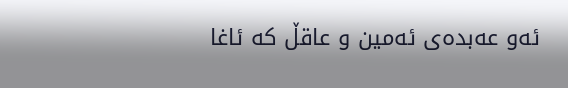ئەو عەبدەی ئەمین و عاقڵ کە ئاغا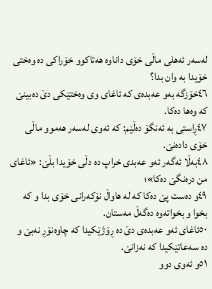لەسەر ئەهلی ماڵی خۆی داناوە هەتاکوو خۆراکی دە وەختی خۆیدا بە وان بدا؟
٤٦خۆزگە بەو عەبدەی کە ئاغای وی وەختێکی دێ دەبینێ کە وەها دەکا.
٤٧ڕاستی بە ئەنگۆ دەڵێم: کە ئەوی لەسەر هەموو ماڵی خۆی دادەنێ.
٤٨بەڵا ئەگەر ئەو عەبدی خراپ دە دڵی خۆیدا بڵێ: «ئاغای من درەنگێ دەکا»؛
٤٩و دەست پێ دەکا کە لە هاواڵ نۆکەرانی خۆی بدا و کە بخوا و بخواتەوە دەگەڵ مەستان.
٥٠ئاغای ئەو عەبدەی دێ دە ڕۆژێکیدا کە چاوەنۆڕ نەبێ و دە سەعاتێکیدا کە نەزانێ.
٥١و ئەوی دوو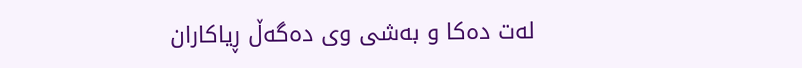لەت دەکا و بەشی وی دەگەڵ ڕیاکاران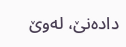دادەنێ، لەوێ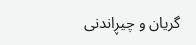گریان و چیڕاندنی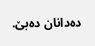دەدانان دەبێ.